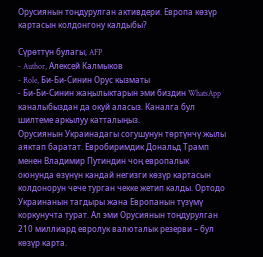Орусиянын тоңдурулган активдери. Европа көзүр картасын колдонгону калдыбы?

Сүрөттүн булагы, AFP
- Author, Алексей Калмыков
- Role, Би-Би-Синин Орус кызматы
- Би-Би-Синин жаңылыктарын эми биздин WhatsApp каналыбыздан да окуй аласыз. Каналга бул шилтеме аркылуу катталыңыз.
Орусиянын Украинадагы согушунун төртүнчү жылы аяктап баратат. Евробиримдик Дональд Трамп менен Владимир Путиндин чоң европалык оюнунда өзүнүн кандай негизги көзүр картасын колдонорун чече турган чекке жетип калды. Ортодо Украинанын тагдыры жана Европанын түзүмү коркунучта турат. Ал эми Орусиянын тоңдурулган 210 миллиард евролук валюталык резерви – бул көзүр карта.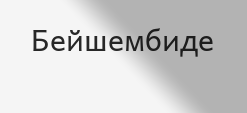Бейшембиде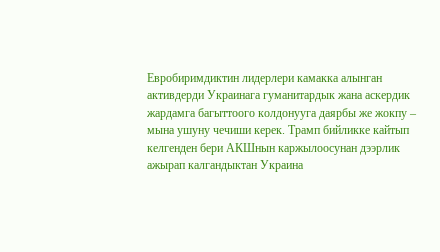Евробиримдиктин лидерлери камакка алынган активдерди Украинага гуманитардык жана аскердик жардамга багыттоого колдонууга даярбы же жокпу – мына ушуну чечиши керек. Трамп бийликке кайтып келгенден бери АКШнын каржылоосунан дээрлик ажырап калгандыктан Украина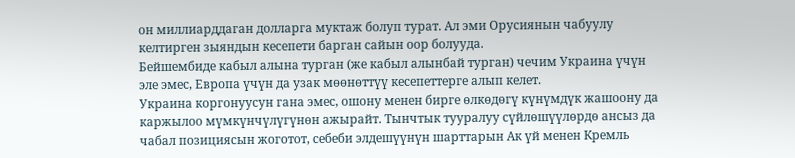он миллиарддаган долларга муктаж болуп турат. Ал эми Орусиянын чабуулу келтирген зыяндын кесепети барган сайын оор болууда.
Бейшембиде кабыл алына турган (же кабыл алынбай турган) чечим Украина үчүн эле эмес, Европа үчүн да узак мөөнөттүү кесепеттерге алып келет.
Украина коргонуусун гана эмес, ошону менен бирге өлкөдөгү күнүмдүк жашоону да каржылоо мүмкүнчүлүгүнөн ажырайт. Тынчтык тууралуу сүйлөшүүлөрдө ансыз да чабал позициясын жоготот, себеби элдешүүнүн шарттарын Ак үй менен Кремль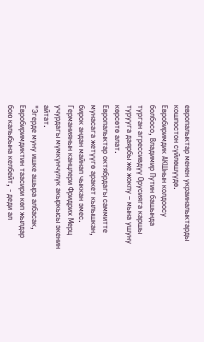европалыктар менен украиналыктарды кошпостон сүйлөшүүдө.
Евробиримдик АКШнын колдоосу болбосо, Владимир Путин башында турган агрессивдүү Орусияга каршы турууга даярбы же жокпу – мына ушуну көрсөтө алат.
Европалыктар октябрдагы саммитте мунасага жетүүгө аракет кылышкан, бирок андан майнап чыккан эмес. Германиянын канцлери Фридрих Мерц учурдагы мүмкүнчүлүк акыркысы экенин айтат.
"Эгерде муну ишке ашыра албасак, Евробиримдиктин таасири көп жылдар бою калыбына келбейт, - деди ал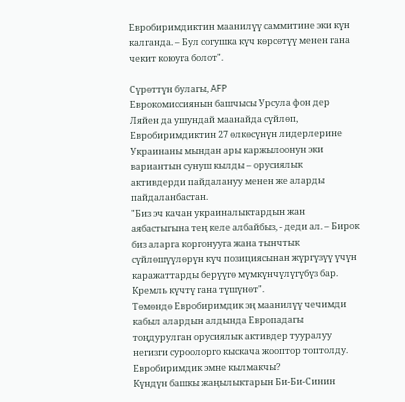Евробиримдиктин маанилүү саммитине эки күн калганда. – Бул согушка күч көрсөтүү менен гана чекит коюуга болот".

Сүрөттүн булагы, AFP
Еврокомиссиянын башчысы Урсула фон дер Ляйен да ушундай маанайда сүйлөп, Евробиримдиктин 27 өлкөсүнүн лидерлерине Украинаны мындан ары каржылоонун эки вариантын сунуш кылды – орусиялык активдерди пайдалануу менен же аларды пайдаланбастан.
"Биз эч качан украиналыктардын жан аябастыгына тең келе албайбыз, - деди ал. – Бирок биз аларга коргонууга жана тынчтык сүйлөшүүлөрүн күч позициясынан жүргүзүү үчүн каражаттарды берүүгө мүмкүнчүлүгүбүз бар. Кремль күчтү гана түшүнөт".
Төмөндө Евробиримдик эң маанилүү чечимди кабыл алардын алдында Европадагы тоңдурулган орусиялык активдер тууралуу негизги суроолорго кыскача жооптор топтолду.
Евробиримдик эмне кылмакчы?
Күндүн башкы жаңылыктарын Би-Би-Синин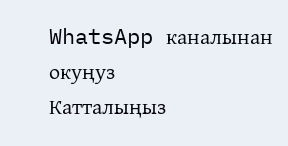WhatsApp каналынан окуңуз
Катталыңыз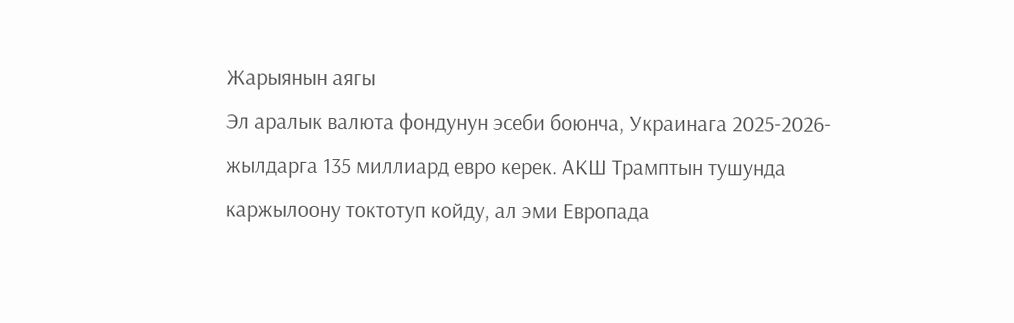Жарыянын аягы
Эл аралык валюта фондунун эсеби боюнча, Украинага 2025-2026-жылдарга 135 миллиард евро керек. АКШ Трамптын тушунда каржылоону токтотуп койду, ал эми Европада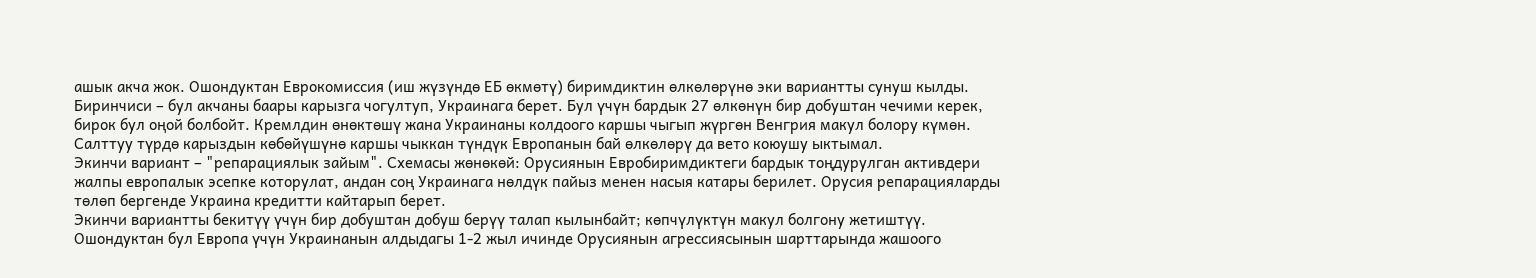ашык акча жок. Ошондуктан Еврокомиссия (иш жүзүндө ЕБ өкмөтү) биримдиктин өлкөлөрүнө эки вариантты сунуш кылды.
Биринчиси – бул акчаны баары карызга чогултуп, Украинага берет. Бул үчүн бардык 27 өлкөнүн бир добуштан чечими керек, бирок бул оңой болбойт. Кремлдин өнөктөшү жана Украинаны колдоого каршы чыгып жүргөн Венгрия макул болору күмөн. Салттуу түрдө карыздын көбөйүшүнө каршы чыккан түндүк Европанын бай өлкөлөрү да вето коюушу ыктымал.
Экинчи вариант – "репарациялык зайым". Схемасы жөнөкөй: Орусиянын Евробиримдиктеги бардык тоңдурулган активдери жалпы европалык эсепке которулат, андан соң Украинага нөлдүк пайыз менен насыя катары берилет. Орусия репарацияларды төлөп бергенде Украина кредитти кайтарып берет.
Экинчи вариантты бекитүү үчүн бир добуштан добуш берүү талап кылынбайт; көпчүлүктүн макул болгону жетиштүү. Ошондуктан бул Европа үчүн Украинанын алдыдагы 1-2 жыл ичинде Орусиянын агрессиясынын шарттарында жашоого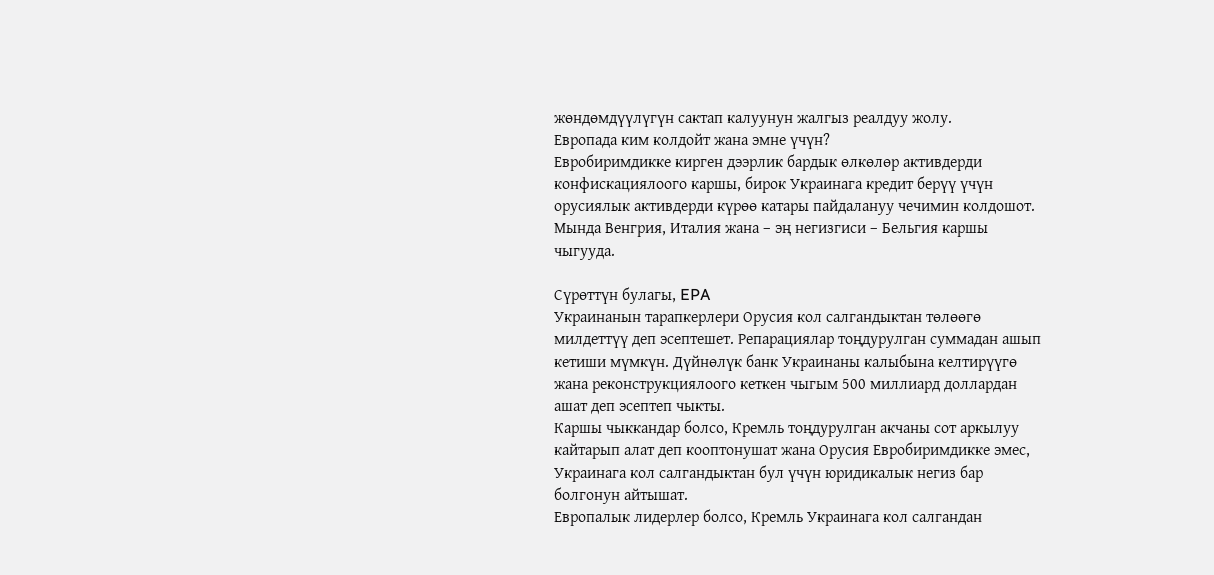жөндөмдүүлүгүн сактап калуунун жалгыз реалдуу жолу.
Европада ким колдойт жана эмне үчүн?
Евробиримдикке кирген дээрлик бардык өлкөлөр активдерди конфискациялоого каршы, бирок Украинага кредит берүү үчүн орусиялык активдерди күрөө катары пайдалануу чечимин колдошот. Мында Венгрия, Италия жана – эң негизгиси – Бельгия каршы чыгууда.

Сүрөттүн булагы, EPA
Украинанын тарапкерлери Орусия кол салгандыктан төлөөгө милдеттүү деп эсептешет. Репарациялар тоңдурулган суммадан ашып кетиши мүмкүн. Дүйнөлүк банк Украинаны калыбына келтирүүгө жана реконструкциялоого кеткен чыгым 500 миллиард доллардан ашат деп эсептеп чыкты.
Каршы чыккандар болсо, Кремль тоңдурулган акчаны сот аркылуу кайтарып алат деп кооптонушат жана Орусия Евробиримдикке эмес, Украинага кол салгандыктан бул үчүн юридикалык негиз бар болгонун айтышат.
Европалык лидерлер болсо, Кремль Украинага кол салгандан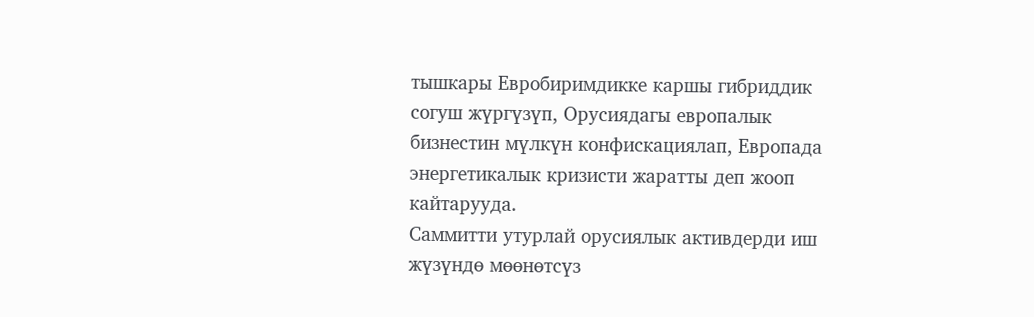тышкары Евробиримдикке каршы гибриддик согуш жүргүзүп, Орусиядагы европалык бизнестин мүлкүн конфискациялап, Европада энергетикалык кризисти жаратты деп жооп кайтарууда.
Саммитти утурлай орусиялык активдерди иш жүзүндө мөөнөтсүз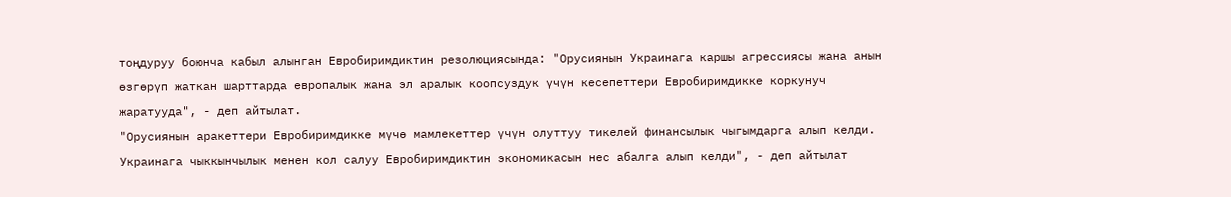тоңдуруу боюнча кабыл алынган Евробиримдиктин резолюциясында: "Орусиянын Украинага каршы агрессиясы жана анын өзгөрүп жаткан шарттарда европалык жана эл аралык коопсуздук үчүн кесепеттери Евробиримдикке коркунуч жаратууда", - деп айтылат.
"Орусиянын аракеттери Евробиримдикке мүчө мамлекеттер үчүн олуттуу тикелей финансылык чыгымдарга алып келди. Украинага чыккынчылык менен кол салуу Евробиримдиктин экономикасын нес абалга алып келди", - деп айтылат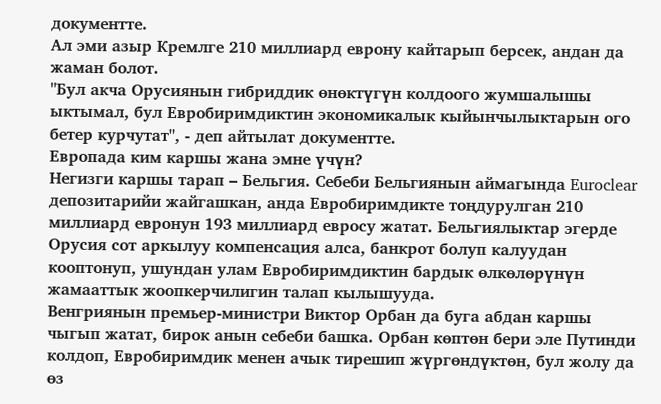документте.
Ал эми азыр Кремлге 210 миллиард еврону кайтарып берсек, андан да жаман болот.
"Бул акча Орусиянын гибриддик өнөктүгүн колдоого жумшалышы ыктымал, бул Евробиримдиктин экономикалык кыйынчылыктарын ого бетер курчутат", - деп айтылат документте.
Европада ким каршы жана эмне үчүн?
Негизги каршы тарап – Бельгия. Себеби Бельгиянын аймагында Euroclear депозитарийи жайгашкан, анда Евробиримдикте тоңдурулган 210 миллиард евронун 193 миллиард евросу жатат. Бельгиялыктар эгерде Орусия сот аркылуу компенсация алса, банкрот болуп калуудан кооптонуп, ушундан улам Евробиримдиктин бардык өлкөлөрүнүн жамааттык жоопкерчилигин талап кылышууда.
Венгриянын премьер-министри Виктор Орбан да буга абдан каршы чыгып жатат, бирок анын себеби башка. Орбан көптөн бери эле Путинди колдоп, Евробиримдик менен ачык тирешип жүргөндүктөн, бул жолу да өз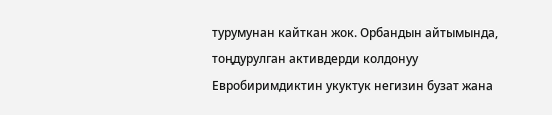турумунан кайткан жок. Орбандын айтымында, тоңдурулган активдерди колдонуу Евробиримдиктин укуктук негизин бузат жана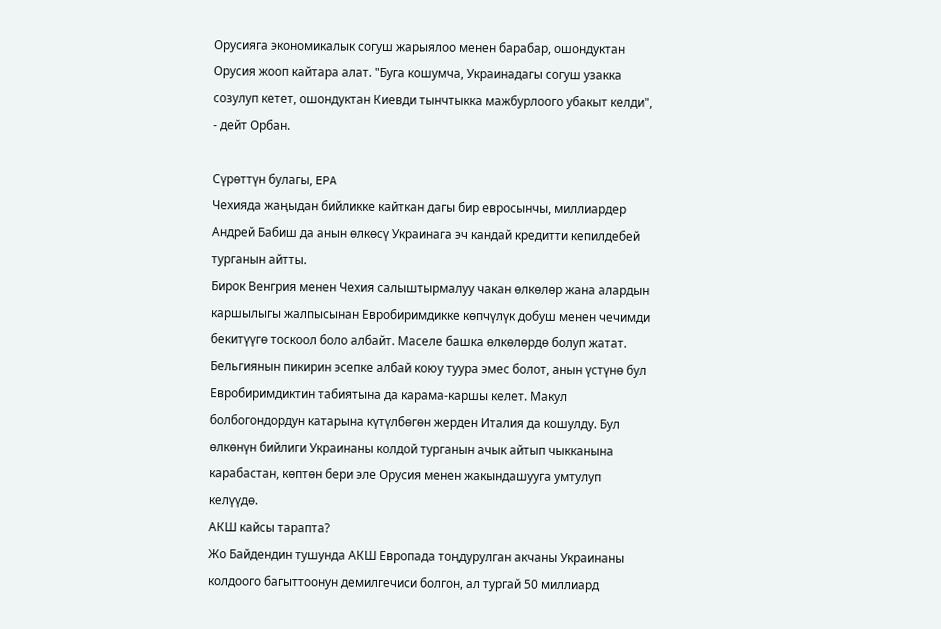Орусияга экономикалык согуш жарыялоо менен барабар, ошондуктан Орусия жооп кайтара алат. "Буга кошумча, Украинадагы согуш узакка созулуп кетет, ошондуктан Киевди тынчтыкка мажбурлоого убакыт келди", - дейт Орбан.

Сүрөттүн булагы, EPA
Чехияда жаңыдан бийликке кайткан дагы бир евросынчы, миллиардер Андрей Бабиш да анын өлкөсү Украинага эч кандай кредитти кепилдебей турганын айтты.
Бирок Венгрия менен Чехия салыштырмалуу чакан өлкөлөр жана алардын каршылыгы жалпысынан Евробиримдикке көпчүлүк добуш менен чечимди бекитүүгө тоскоол боло албайт. Маселе башка өлкөлөрдө болуп жатат.
Бельгиянын пикирин эсепке албай коюу туура эмес болот, анын үстүнө бул Евробиримдиктин табиятына да карама-каршы келет. Макул болбогондордун катарына күтүлбөгөн жерден Италия да кошулду. Бул өлкөнүн бийлиги Украинаны колдой турганын ачык айтып чыкканына карабастан, көптөн бери эле Орусия менен жакындашууга умтулуп келүүдө.
АКШ кайсы тарапта?
Жо Байдендин тушунда АКШ Европада тоңдурулган акчаны Украинаны колдоого багыттоонун демилгечиси болгон, ал тургай 50 миллиард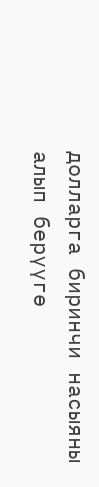долларга биринчи насыяны алып берүүгө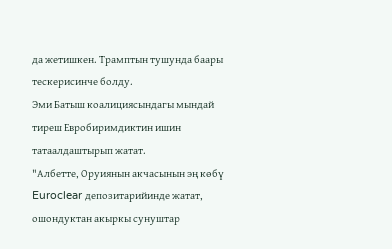да жетишкен. Трамптын тушунда баары тескерисинче болду.
Эми Батыш коалициясындагы мындай тиреш Евробиримдиктин ишин татаалдаштырып жатат.
"Албетте, Оруиянын акчасынын эң көбү Euroclear депозитарийинде жатат, ошондуктан акыркы сунуштар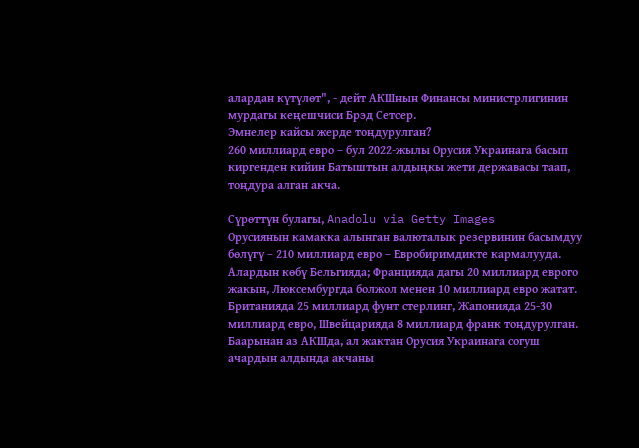алардан күтүлөт", - дейт АКШнын Финансы министрлигинин мурдагы кеңешчиси Брэд Сетсер.
Эмнелер кайсы жерде тоңдурулган?
260 миллиард евро – бул 2022-жылы Орусия Украинага басып киргенден кийин Батыштын алдыңкы жети державасы таап, тоңдура алган акча.

Сүрөттүн булагы, Anadolu via Getty Images
Орусиянын камакка алынган валюталык резервинин басымдуу бөлүгү – 210 миллиард евро – Евробиримдикте кармалууда. Алардын көбү Бельгияда; Францияда дагы 20 миллиард еврого жакын, Люксембургда болжол менен 10 миллиард евро жатат.
Британияда 25 миллиард фунт стерлинг, Жапонияда 25-30 миллиард евро, Швейцарияда 8 миллиард франк тоңдурулган.
Баарынан аз АКШда, ал жактан Орусия Украинага согуш ачардын алдында акчаны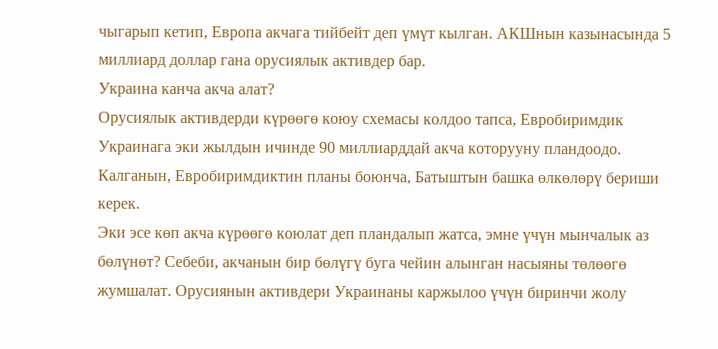чыгарып кетип, Европа акчага тийбейт деп үмүт кылган. АКШнын казынасында 5 миллиард доллар гана орусиялык активдер бар.
Украина канча акча алат?
Орусиялык активдерди күрөөгө коюу схемасы колдоо тапса, Евробиримдик Украинага эки жылдын ичинде 90 миллиарддай акча которууну пландоодо. Калганын, Евробиримдиктин планы боюнча, Батыштын башка өлкөлөрү бериши керек.
Эки эсе көп акча күрөөгө коюлат деп пландалып жатса, эмне үчүн мынчалык аз бөлүнөт? Себеби, акчанын бир бөлүгү буга чейин алынган насыяны төлөөгө жумшалат. Орусиянын активдери Украинаны каржылоо үчүн биринчи жолу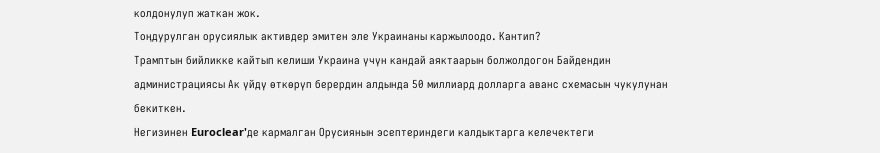колдонулуп жаткан жок.
Тоңдурулган орусиялык активдер эмитен эле Украинаны каржылоодо. Кантип?
Трамптын бийликке кайтып келиши Украина үчүн кандай аяктаарын болжолдогон Байдендин администрациясы Ак үйдү өткөрүп берердин алдында 50 миллиард долларга аванс схемасын чукулунан бекиткен.
Негизинен Euroclear'де кармалган Орусиянын эсептериндеги калдыктарга келечектеги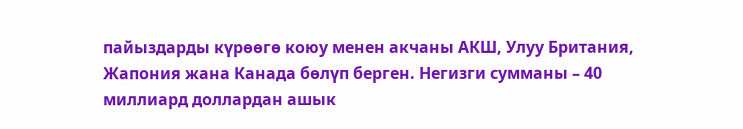пайыздарды күрөөгө коюу менен акчаны АКШ, Улуу Британия, Жапония жана Канада бөлүп берген. Негизги сумманы – 40 миллиард доллардан ашык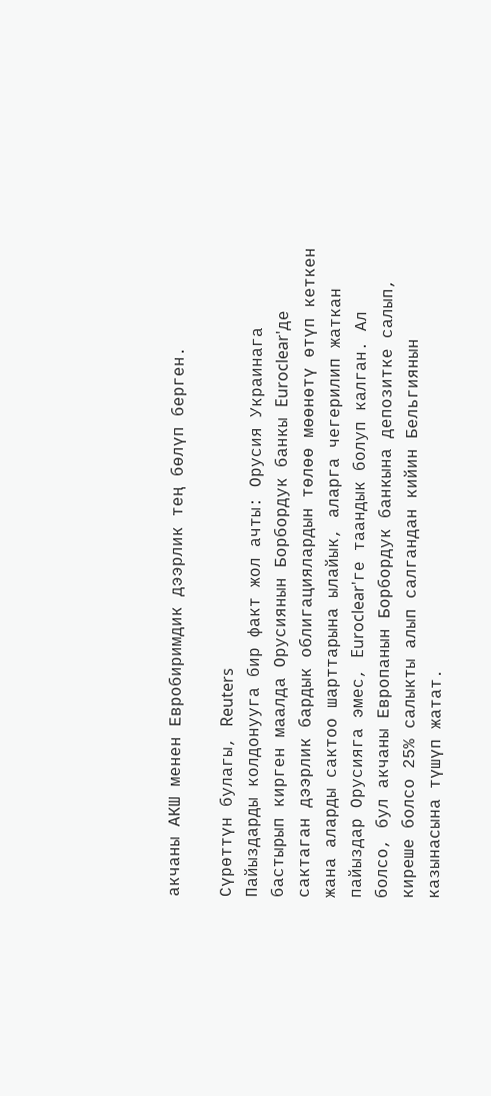акчаны АКШ менен Евробиримдик дээрлик тең бөлүп берген.

Сүрөттүн булагы, Reuters
Пайыздарды колдонууга бир факт жол ачты: Орусия Украинага бастырып кирген маалда Орусиянын Борбордук банкы Euroclear'де сактаган дээрлик бардык облигациялардын төлөө мөөнөтү өтүп кеткен жана аларды сактоо шарттарына ылайык, аларга чегерилип жаткан пайыздар Орусияга эмес, Euroclear'ге таандык болуп калган. Ал болсо, бул акчаны Европанын Борбордук банкына депозитке салып, киреше болсо 25% салыкты алып салгандан кийин Бельгиянын казынасына түшүп жатат.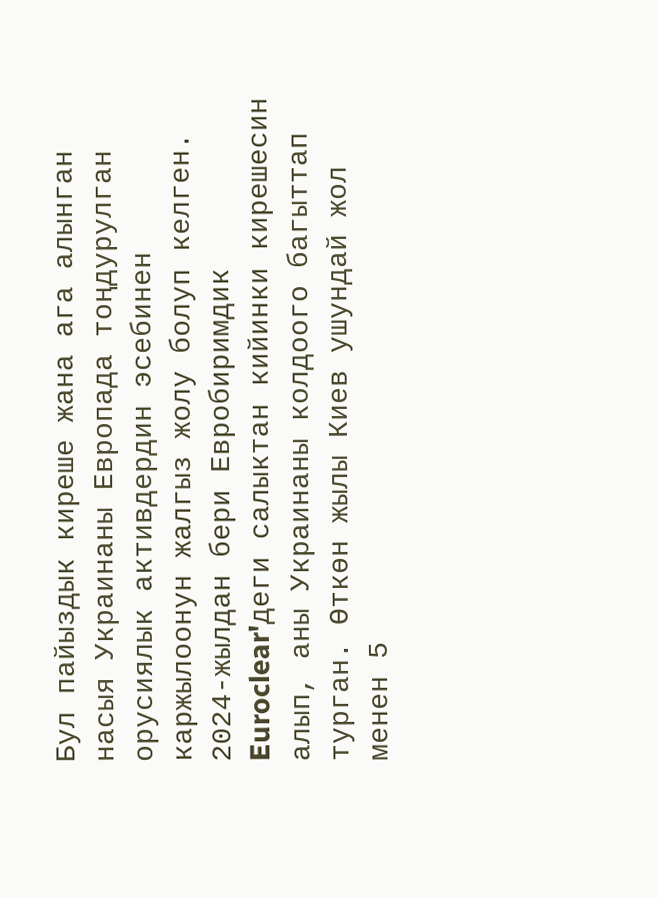Бул пайыздык киреше жана ага алынган насыя Украинаны Европада тоңдурулган орусиялык активдердин эсебинен каржылоонун жалгыз жолу болуп келген.
2024-жылдан бери Евробиримдик Euroclear'деги салыктан кийинки кирешесин алып, аны Украинаны колдоого багыттап турган. Өткөн жылы Киев ушундай жол менен 5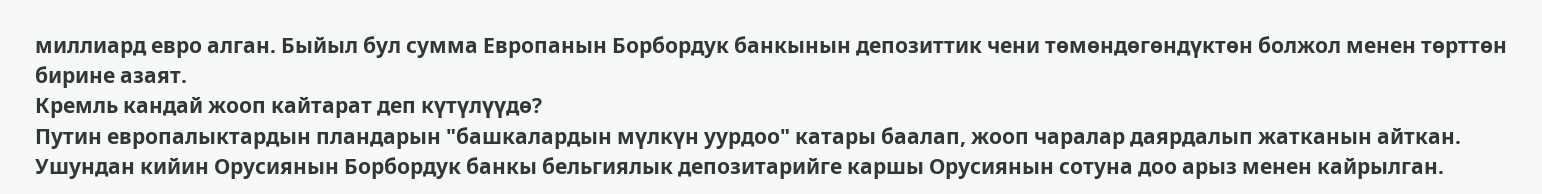миллиард евро алган. Быйыл бул сумма Европанын Борбордук банкынын депозиттик чени төмөндөгөндүктөн болжол менен төрттөн бирине азаят.
Кремль кандай жооп кайтарат деп күтүлүүдө?
Путин европалыктардын пландарын "башкалардын мүлкүн уурдоо" катары баалап, жооп чаралар даярдалып жатканын айткан.
Ушундан кийин Орусиянын Борбордук банкы бельгиялык депозитарийге каршы Орусиянын сотуна доо арыз менен кайрылган.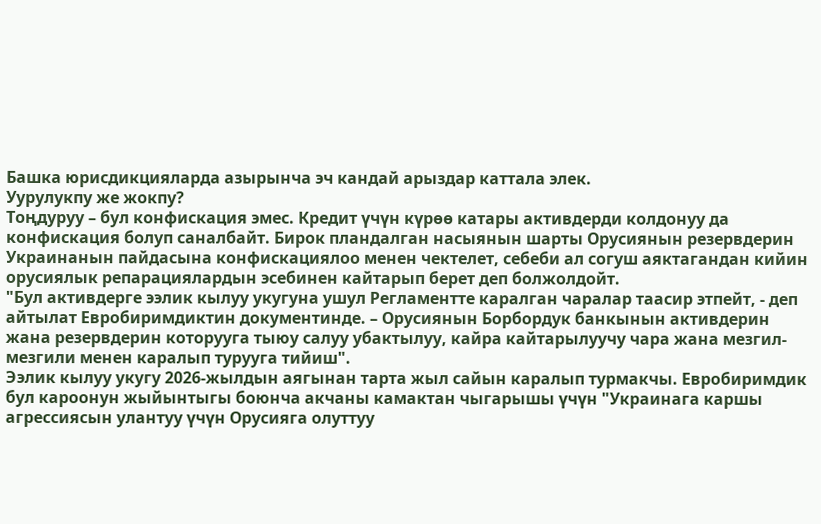Башка юрисдикцияларда азырынча эч кандай арыздар каттала элек.
Уурулукпу же жокпу?
Тоңдуруу – бул конфискация эмес. Кредит үчүн күрөө катары активдерди колдонуу да конфискация болуп саналбайт. Бирок пландалган насыянын шарты Орусиянын резервдерин Украинанын пайдасына конфискациялоо менен чектелет, себеби ал согуш аяктагандан кийин орусиялык репарациялардын эсебинен кайтарып берет деп болжолдойт.
"Бул активдерге ээлик кылуу укугуна ушул Регламентте каралган чаралар таасир этпейт, - деп айтылат Евробиримдиктин документинде. – Орусиянын Борбордук банкынын активдерин жана резервдерин которууга тыюу салуу убактылуу, кайра кайтарылуучу чара жана мезгил-мезгили менен каралып турууга тийиш".
Ээлик кылуу укугу 2026-жылдын аягынан тарта жыл сайын каралып турмакчы. Евробиримдик бул кароонун жыйынтыгы боюнча акчаны камактан чыгарышы үчүн "Украинага каршы агрессиясын улантуу үчүн Орусияга олуттуу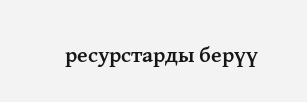ресурстарды берүү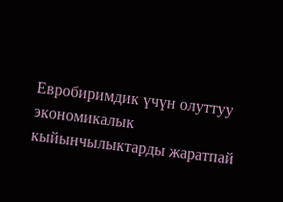Евробиримдик үчүн олуттуу экономикалык кыйынчылыктарды жаратпай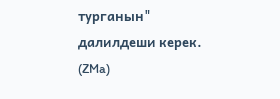турганын" далилдеши керек. (ZMa)